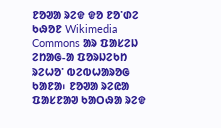ᱱᱚᱣᱟ ᱨᱮᱫ ᱫᱚ ᱱᱚᱸᱰᱮ ᱠᱷᱚᱱ Wikimedia Commons ᱟᱨ ᱯᱟᱥᱮᱡ ᱮᱴᱟᱜ-ᱟ ᱯᱚᱨᱡᱮᱠᱴ ᱨᱮᱦᱚᱸ ᱵᱮᱵᱦᱟᱨᱚᱜ ᱠᱟᱱᱟ᱾ ᱱᱚᱣᱟ ᱨᱮᱭᱟ ᱯᱟᱥᱱᱟᱣ ᱠᱟᱛᱷᱟ ᱨᱮᱫ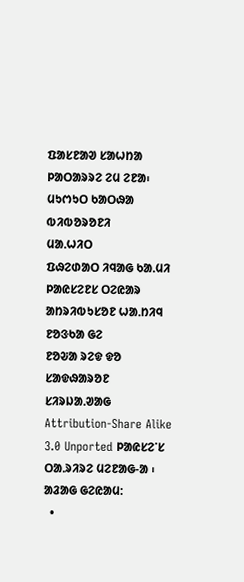ᱯᱟᱥᱱᱟᱣ ᱥᱟᱦᱴᱟ ᱞᱟᱛᱟᱨᱨᱮ ᱮᱢ ᱮᱱᱟ᱾
ᱢᱩᱬᱩᱛ ᱠᱟᱛᱷᱟ
ᱵᱤᱵᱚᱨᱚᱱᱤ
ᱢᱟᱹᱦᱤᱛ
ᱯᱷᱮᱰᱟᱛ ᱤᱧᱟᱜ ᱠᱟᱹᱢᱤ
ᱞᱟᱭᱥᱮᱱᱥ ᱛᱮᱭᱟᱨ
ᱟᱴᱨᱤᱵᱩᱥᱚᱱ ᱦᱟᱹᱴᱤᱧ ᱱᱚᱝᱠᱟ ᱜᱮ
ᱱᱚᱶᱟ ᱨᱮᱫ ᱫᱚ ᱥᱟᱫᱷᱟᱨᱚᱱ ᱥᱤᱨᱡᱟᱹᱣᱟᱜ Attribution-Share Alike 3.0 Unported ᱞᱟᱭᱥᱮᱸᱥ ᱛᱟᱹᱨᱤᱨᱮ ᱢᱮᱱᱟᱜ-ᱟ ᱾
ᱟᱲᱟᱜ ᱜᱮᱭᱟᱢ:
  •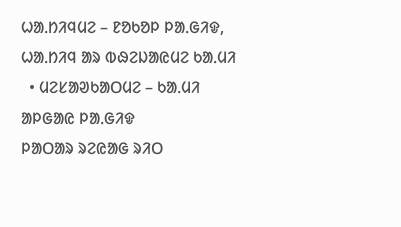ᱦᱟᱹᱴᱤᱧᱢᱮ – ᱱᱚᱠᱚᱞ ᱞᱟᱹᱜᱤᱫ, ᱦᱟᱹᱴᱤᱧ ᱟᱨ ᱵᱷᱮᱡᱟᱭᱢᱮ ᱠᱟᱹᱢᱤ
  • ᱢᱮᱥᱟᱣᱠᱟᱛᱢᱮ – ᱠᱟᱹᱢᱤ ᱟᱞᱜᱟᱭ ᱞᱟᱹᱜᱤᱫ
ᱞᱟᱛᱟᱨ ᱨᱮᱭᱟᱜ ᱨᱤᱛ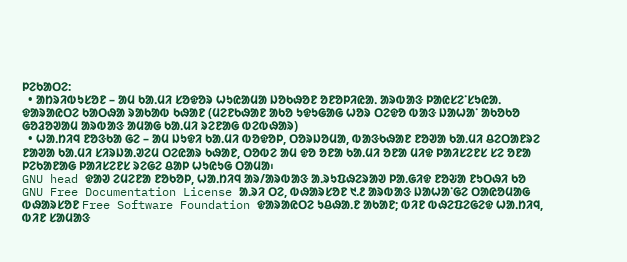ᱞᱮᱠᱟᱛᱮ:
  • ᱟᱴᱨᱤᱵᱩᱥᱚᱱ – ᱟᱢ ᱠᱟᱹᱢᱤ ᱥᱚᱫᱚᱨ ᱦᱩᱭᱟᱢᱟ ᱡᱚᱠᱷᱚᱱ ᱚᱱᱚᱞᱤᱭᱟᱹ ᱟᱨᱵᱟᱝ ᱞᱟᱭᱥᱮᱸᱥᱩᱭᱟᱹ ᱫᱟᱨᱟᱭᱛᱮ ᱠᱟᱛᱷᱟ ᱨᱟᱠᱟᱵ ᱠᱷᱟᱱ (ᱢᱮᱱᱠᱷᱟᱱ ᱟᱠᱚ ᱩᱫᱩᱜᱟᱜ ᱦᱚᱨ ᱛᱮᱫᱚ ᱵᱟᱝ ᱡᱟᱦᱟᱸ ᱟᱠᱚᱠᱚ ᱜᱚᱲᱚᱣᱟᱢ ᱟᱨᱵᱟᱝ ᱟᱢᱟᱜ ᱠᱟᱹᱢᱤ ᱨᱮᱱᱟᱜ ᱵᱮᱵᱷᱟᱨ)
  • ᱦᱟᱹᱴᱤᱧ ᱱᱚᱝᱠᱟ ᱜᱮ – ᱟᱢ ᱡᱩᱫᱤ ᱠᱟᱹᱢᱤ ᱵᱚᱫᱚᱞ, ᱛᱚᱨᱡᱚᱢᱟ, ᱵᱟᱝᱠᱷᱟᱱ ᱱᱚᱣᱟ ᱠᱟᱹᱢᱤ ᱪᱮᱛᱟᱱᱨᱮ ᱱᱟᱣᱟ ᱠᱟᱹᱢᱤ ᱥᱤᱨᱡᱟᱹᱣᱮᱢ ᱛᱮᱭᱟᱨ ᱠᱷᱟᱱ, ᱛᱚᱵᱮ ᱟᱢ ᱫᱚ ᱚᱱᱟ ᱠᱟᱹᱢᱤ ᱚᱱᱟ ᱢᱤᱫ ᱞᱟᱤᱥᱮᱱᱥ ᱥᱮ ᱚᱱᱟ ᱞᱮᱠᱟᱱᱟᱜ ᱞᱟᱤᱥᱮᱱᱥ ᱨᱮᱜᱮ ᱪᱟᱞ ᱦᱩᱭᱩᱜ ᱛᱟᱢᱟ᱾
GNU head ᱫᱟᱣ ᱮᱢᱮᱱᱟ ᱱᱚᱠᱚᱞ, ᱦᱟᱹᱴᱤᱧ ᱟᱨ/ᱟᱨᱵᱟᱝ ᱟᱹᱨᱩᱯᱷᱮᱨᱟᱣ ᱞᱟᱹᱜᱤᱫ ᱱᱚᱶᱟ ᱱᱩᱛᱷᱤ ᱠᱚ GNU Free Documentation License ᱟᱹᱨᱤ ᱛᱮ, ᱵᱷᱟᱨᱥᱚᱱ ᱑.᱒ ᱟᱨᱵᱟᱝ ᱡᱟᱦᱟᱸᱜᱮ ᱛᱟᱭᱚᱢᱟᱜ ᱵᱷᱟᱨᱥᱚᱱ Free Software Foundation ᱫᱟᱨᱟᱭᱛᱮ ᱩᱪᱷᱟᱹᱱ ᱟᱠᱟᱱ; ᱵᱤᱱ ᱵᱷᱮᱯᱮᱜᱮᱫ ᱦᱟᱹᱴᱤᱧ, ᱵᱤᱱ ᱥᱟᱢᱟᱝ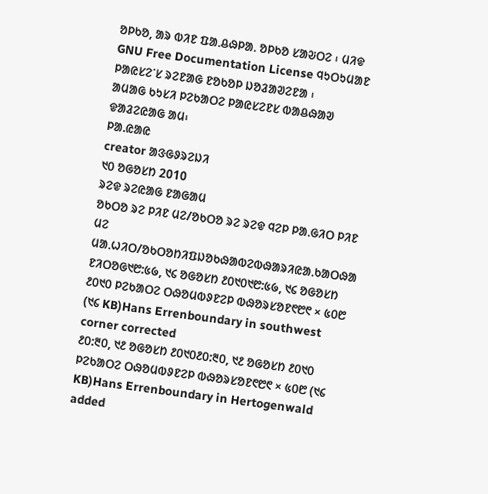ᱚᱞᱠᱚ, ᱟᱨ ᱵᱤᱱ ᱯᱟᱹᱪᱷᱞᱟᱹ ᱚᱞᱠᱚ ᱥᱟᱶᱛᱮ ᱾ ᱢᱤᱫ GNU Free Documentation License ᱧᱩᱛᱩᱢᱟᱱ ᱞᱟᱭᱥᱮᱸᱥ ᱨᱮᱱᱟᱜ ᱱᱚᱠᱚᱞ ᱡᱚᱲᱟᱣᱮᱱᱟ ᱾
ᱟᱢᱟᱜ ᱠᱩᱥᱤ ᱞᱮᱠᱟᱛᱮ ᱞᱟᱭᱥᱮᱱᱥ ᱵᱟᱪᱷᱟᱣ ᱫᱟᱲᱮᱭᱟᱜ ᱟᱢ᱾
ᱞᱟ.ᱭᱟᱭ
creator ᱟᱝᱜᱽᱨᱮᱡᱤ
᱑᱐ ᱚᱜᱚᱥᱴ 2010
ᱨᱮᱫ ᱨᱮᱭᱟᱜ ᱱᱟᱜᱟᱢ
ᱚᱠᱛᱚ ᱨᱮ ᱞᱤᱱ ᱢᱮ/ᱚᱠᱛᱚ ᱨᱮ ᱨᱮᱫ ᱧᱮᱞ ᱞᱟᱹᱜᱤᱛ ᱞᱤᱱ ᱢᱮ
ᱢᱟᱹᱦᱤᱛ/ᱚᱠᱛᱚᱴᱤᱯᱡᱚᱠᱷᱟᱵᱮᱵᱷᱟᱨᱤᱭᱟᱹᱠᱟᱛᱷᱟ
ᱱᱤᱛᱚᱜ᱑᱘:᱕᱙, ᱑᱔ ᱚᱜᱚᱥᱴ ᱒᱐᱑᱐᱑᱘:᱕᱙, ᱑᱔ ᱚᱜᱚᱥᱴ ᱒᱐᱑᱐ ᱞᱮᱠᱟᱛᱮ ᱛᱷᱚᱢᱵᱽᱱᱮᱞ ᱵᱷᱚᱨᱥᱚᱱ᱖᱘᱖ × ᱕᱐᱘ (᱑᱔ KB)Hans Errenboundary in southwest corner corrected
᱒᱐:᱓᱐, ᱑᱒ ᱚᱜᱚᱥᱴ ᱒᱐᱑᱐᱒᱐:᱓᱐, ᱑᱒ ᱚᱜᱚᱥᱴ ᱒᱐᱑᱐ ᱞᱮᱠᱟᱛᱮ ᱛᱷᱚᱢᱵᱽᱱᱮᱞ ᱵᱷᱚᱨᱥᱚᱱ᱖᱘᱖ × ᱕᱐᱘ (᱑᱔ KB)Hans Errenboundary in Hertogenwald added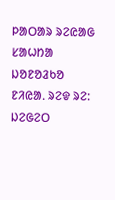ᱞᱟᱛᱟᱨ ᱨᱮᱭᱟᱜ ᱥᱟᱦᱴᱟ ᱡᱚᱱᱚᱲᱠᱚ ᱱᱤᱭᱟᱹ ᱨᱮᱫ ᱨᱮ:
ᱡᱮᱜᱮᱛ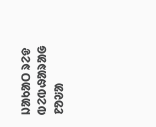ᱡᱟᱠᱟᱛ ᱨᱮᱫ ᱵᱮᱵᱷᱟᱨᱟᱜ
ᱱᱚᱶᱟ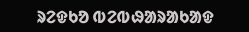ᱨᱮᱫᱠᱚ ᱵᱮᱵᱷᱟᱨᱟᱠᱟᱫ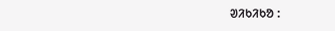ᱣᱤᱠᱤᱠᱚ :